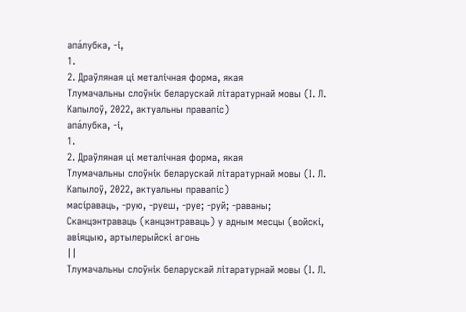апа́лубка, -і,
1.
2. Драўляная ці металічная форма, якая
Тлумачальны слоўнік беларускай літаратурнай мовы (І. Л. Капылоў, 2022, актуальны правапіс)
апа́лубка, -і,
1.
2. Драўляная ці металічная форма, якая
Тлумачальны слоўнік беларускай літаратурнай мовы (І. Л. Капылоў, 2022, актуальны правапіс)
масі́раваць, -рую, -руеш, -руе; -руй; -раваны;
Сканцэнтраваць (канцэнтраваць) у адным месцы (войскі, авіяцыю, артылерыйскі агонь
||
Тлумачальны слоўнік беларускай літаратурнай мовы (І. Л.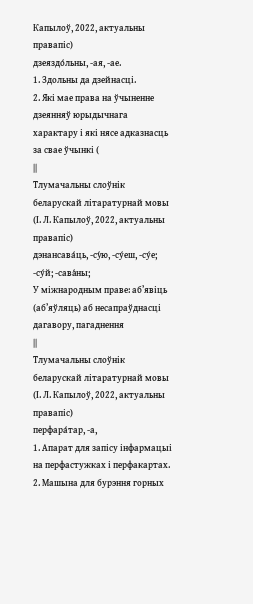Капылоў, 2022, актуальны правапіс)
дзеяздо́льны, -ая, -ае.
1. Здольны да дзейнасці.
2. Які мае права на ўчыненне дзеянняў юрыдычнага характару і які нясе адказнасць за свае ўчынкі (
||
Тлумачальны слоўнік беларускай літаратурнай мовы (І. Л. Капылоў, 2022, актуальны правапіс)
дэнансава́ць, -су́ю, -су́еш, -су́е; -су́й; -сава́ны;
У міжнародным праве: аб’явіць (аб’яўляць) аб несапраўднасці дагавору, пагаднення
||
Тлумачальны слоўнік беларускай літаратурнай мовы (І. Л. Капылоў, 2022, актуальны правапіс)
перфара́тар, -а,
1. Апарат для запісу інфармацыі на перфастужках і перфакартах.
2. Машына для бурэння горных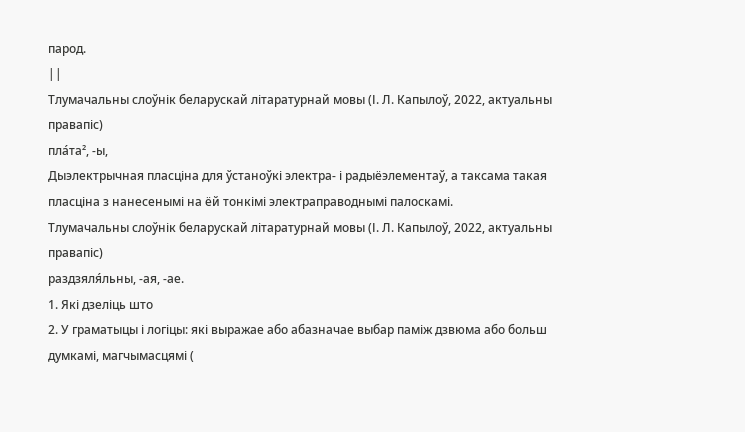парод.
||
Тлумачальны слоўнік беларускай літаратурнай мовы (І. Л. Капылоў, 2022, актуальны правапіс)
пла́та², -ы,
Дыэлектрычная пласціна для ўстаноўкі электра- і радыёэлементаў, а таксама такая пласціна з нанесенымі на ёй тонкімі электраправоднымі палоскамі.
Тлумачальны слоўнік беларускай літаратурнай мовы (І. Л. Капылоў, 2022, актуальны правапіс)
раздзяля́льны, -ая, -ае.
1. Які дзеліць што
2. У граматыцы і логіцы: які выражае або абазначае выбар паміж дзвюма або больш думкамі, магчымасцямі (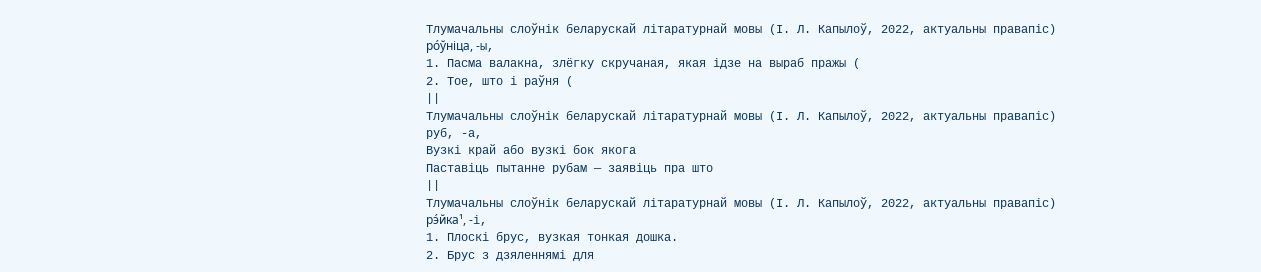Тлумачальны слоўнік беларускай літаратурнай мовы (І. Л. Капылоў, 2022, актуальны правапіс)
ро́ўніца, -ы,
1. Пасма валакна, злёгку скручаная, якая ідзе на выраб пражы (
2. Тое, што і раўня (
||
Тлумачальны слоўнік беларускай літаратурнай мовы (І. Л. Капылоў, 2022, актуальны правапіс)
руб, -а,
Вузкі край або вузкі бок якога
Паставіць пытанне рубам — заявіць пра што
||
Тлумачальны слоўнік беларускай літаратурнай мовы (І. Л. Капылоў, 2022, актуальны правапіс)
рэ́йка¹, -і,
1. Плоскі брус, вузкая тонкая дошка.
2. Брус з дзяленнямі для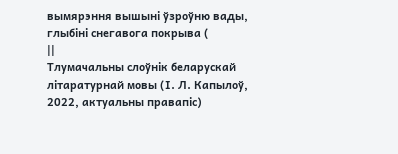вымярэння вышыні ўзроўню вады, глыбіні снегавога покрыва (
||
Тлумачальны слоўнік беларускай літаратурнай мовы (І. Л. Капылоў, 2022, актуальны правапіс)